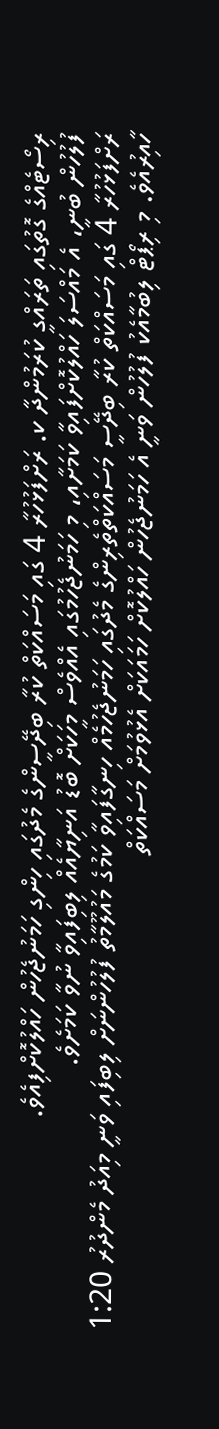ރިސޯޓެއްގެ ގޮތުގައި ތަރައްގީ ކުރަމުންދާ ކ. ރަށްފަޅުހުރާ 4 ގައި މަސައްކަތް ކުރާ ބިދޭސީންގެ މެދުގައި ހިންގި ހަމަނުޖެހުން ހައްލުކޮށްފިއެވެ.
ފުލުހުން ބުނީ، އެ މައްސަލަ ހައްލުކޮށްފައިވާ ކަމަށާއި، މި ހަމަނުޖެހުމުގައި އެއްވެސް މީހަކަށް ބޮޑު އަނިޔާއެއް ލިބިފައިވާ ނުވާ ކަމަށެވެ.
ރަށްފަޅުހުރާ 4 ގައި މަސައްކަތް ކުރާ ބިދޭސީ މަސައްކަތްތެރިންގެ މެދުގައި ހަމަނުޖެހުމެއް ހިނގާފައިވާ ކަމުގެ މައުލޫމާތު ފުލުހުންނަށް ލިބިފައި ވަނީ މިއަދު މެންދުރު 1:20 ހާއިރުއެވެ. މި ރިޕޯޓް ލިބުމާއެކު ފުލުހުން ވަނީ އެ ހަމަނުޖެހުން ހައްލުކޮށް ހަމައަކަށް އެޅުވުމަށް މަސައްކަތް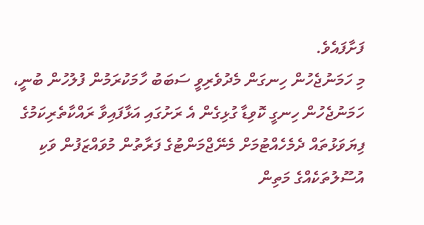ފަށާފައެވެ.
މި ހަމަނުޖެހުން ހިނގަން މެދުވެރިވީ ސަބަބު ހާމަކުރަމުން ފުލުހުން ބުނީ، ހަމަނުޖެހުން ހިނގީ ކޮވިޑާ ގުޅިގެން އެ ރަށުގައި އަޅާފައިވާ ރައްކާތެރިކަމުގެ ފިޔަވަޅުތައް ދެމެހެއްޓުމަށް މެނޭޖްމަންޓުގެ ފަރާތުން މުވައްޒަފުން ވަކި އުސޫލުތަކެއްގެ މަތިން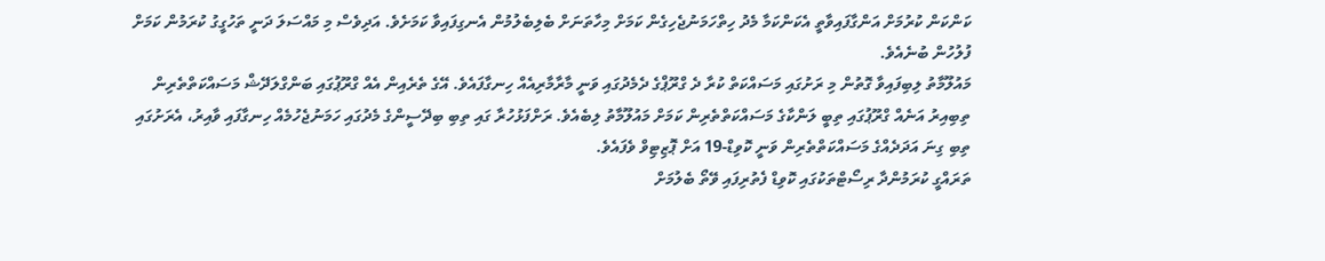ކަންކަން ކުރުމަށް އަންގާފައިވާތީ އެކަންކަމާ މެދު ހިތްހަމަނުޖެހިގެން ކަމަށް މިހާތަނަށް ބެލިބެލުމުން އެނގިފައިވާ ކަމަށެވެ. އަދިވެސް މި މައްސަލަ ދަނީ ތަހުގީގު ކުރަމުން ކަމަށް ފުލުހުން ބުނެއެވެ.
މައުލޫމާތު ލިބިފައިވާ ގޮތުން މި ރަށުގައި މަސައްކަތް ކުރާ ދެ ގްރޫޕްގެ ދެމެދުގައި ވަނީ މާރާމާރިއެއް ހިނގާފައެވެ. އޭގެ ތެރެއިން އެއް ގްރޫޕުގައި ބަންގްލަދޭޝް މަސައްކަތްތެރިން ތިބިއިރު އަނެއް ގްރޫޕުގައި ތިބީ ލަންކާގެ މަސައްކަތްތެރިން ކަމަށް މައުލޫމާތު ލިބެއެވެ. ރަށްފަޅުހުރާ ގައި ތިބި ބިދޭސީންގެ މެދުގައި ހަމަނުޖެހުމެއް ހިނގާފައި ވާއިރު، އެރަށުގައި ތިބި ގިނަ އަދަދެއްގެ މަސައްކަތްތެރިން ވަނީ ކޮވިޑް-19 އަށް ޕޮޒިޓިވް ވެފައެވެ.
ތަރައްގީ ކުރަމުންދާ ރިސޯޓްތަކުގައި ކޮވިޑް ފެތުރިފައި ވޭތޯ ބެލުމަށް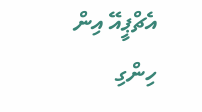އެޗްޕީއޭ އިން ހިންގި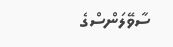ސާވޭލަންސްގެ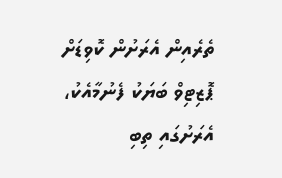ތެރެއިން އެރަށުން ކޮވިޑަށް ޕޮޒިޓިވް ބަޔަކު ފެނުމާއެކު، އެރަށުގައި ތިބި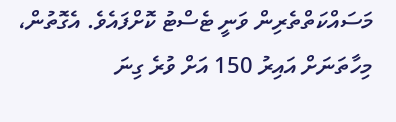މަސައްކަތްތެރިން ވަނީ ޓެސްޓު ކޮށްފައެވެ. އެގޮތުން، މިހާތަނަށް އައިރު 150 އަށް ވުރެ ގިނަ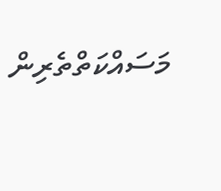މަސައްކަތްތެރިން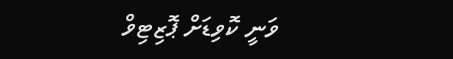ވަނީ ކޮވިޑަށް ޕޮޒިޓިވް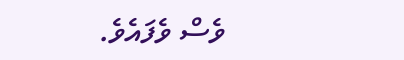ވެސް ވެފައެވެ.